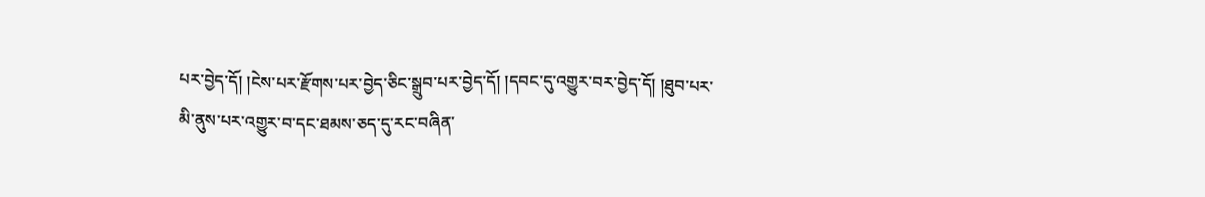པར་བྱེད་དོ། །ངེས་པར་རྫོགས་པར་བྱེད་ཅིང་སྒྲུབ་པར་བྱེད་དོ། །དབང་དུ་འགྱུར་བར་བྱེད་དོ། །ཐུབ་པར་མི་ནུས་པར་འགྱུར་བ་དང་ཐམས་ཅད་དུ་རང་བཞིན་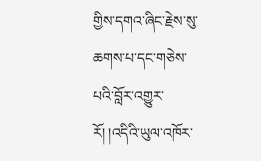གྱིས་དགའ་ཞིང་རྗེས་སུ་ཆགས་པ་དང་གཅེས་པའི་བློར་འགྱུར་རོ། །འདིའི་ཡུལ་འཁོར་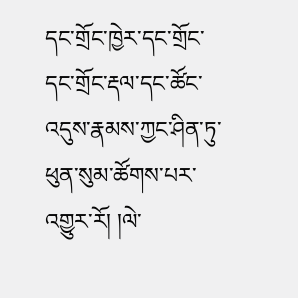དང་གྲོང་ཁྱེར་དང་གྲོང་དང་གྲོང་རྡལ་དང་ཚོང་འདུས་རྣམས་ཀྱང་ཤིན་ཏུ་ཕུན་སུམ་ཚོགས་པར་འགྱུར་རོ། །ལེ་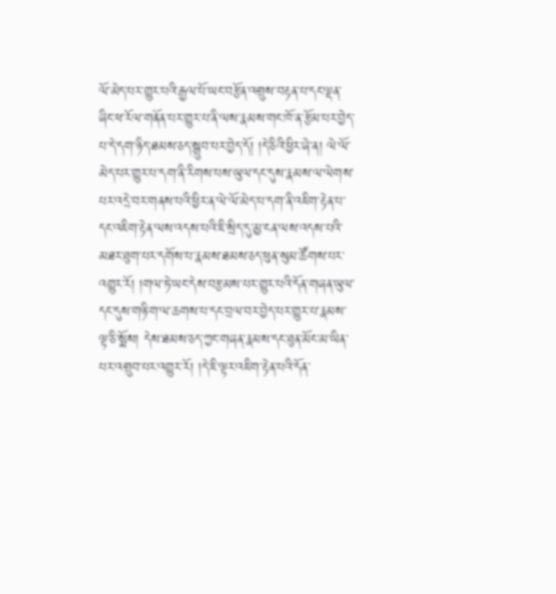ལོ་མེད་པར་གྱུར་པའི་རྒྱལ་པོ་ཡང་བརྩོན་འགྲུས་བརྟན་པ་དང་ལྡན་ཞིང་ཕ་རོལ་གནོན་པར་གྱུར་པ་ནི་ལས་རྣམས་གང་ཁོ་ན་རྩོམ་པར་བྱེད་པ་དེ་དག་ཉིད་ཐམས་ཅད་སྒྲུབ་པར་བྱེད་དོ། །དེ་ཅིའི་ཕྱིར་ཞེ་ན། ལེ་ལོ་མེད་པར་གྱུར་པ་དག་ནི་རིགས་པས་ཡུལ་དང་དུས་རྣམས་ལ་ལེགས་པར་འདྲེ་བར་གནས་པའི་ཕྱིར་ན་ལེ་ལོ་མེད་པ་དག་ནི་འཇིག་རྟེན་པ་དང་འཇིག་རྟེན་ལས་འདས་པའི་ཇི་སྲིད་དུ་མྱ་ངན་ལས་འདས་པའི་མཐར་ཐུག་པར་དགོས་པ་རྣམས་ཐམས་ཅད་ཕུན་སུམ་ཚོགས་པར་འགྱུར་རོ། །གལ་ཏེ་ཡང་དེས་བརྩམས་པར་གྱུར་པའི་དོན་གཞན་ཡུལ་དང་དུས་གཉི་ག་ལ་ཆགས་པ་དང་བྲལ་བར་བྱེད་པར་གྱུར་པ་རྣམས་ལྟ་ཅི་སྨོས། དེས་ཐམས་ཅད་ཀྱང་གཞན་རྣམས་དང་ཐུན་མོང་མ་ཡིན་པར་འགྲུབ་པར་འགྱུར་རོ། །དེ་ཇི་ལྟར་འཇིག་རྟེན་པའི་དོན་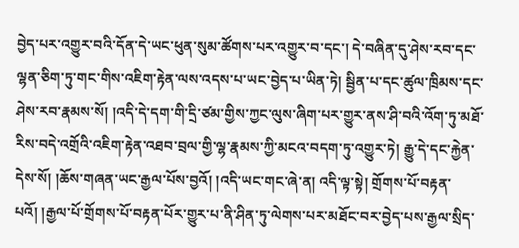བྱེད་པར་འགྱུར་བའི་དོན་དེ་ཡང་ཕུན་སུམ་ཚོགས་པར་འགྱུར་བ་དང་། དེ་བཞིན་དུ་ཤེས་རབ་དང་ལྷན་ཅིག་ཏུ་གང་གིས་འཇིག་རྟེན་ལས་འདས་པ་ཡང་བྱེད་པ་ཡིན་ཏེ། སྦྱིན་པ་དང་ཚུལ་ཁྲིམས་དང་ཤེས་རབ་རྣམས་སོ། །འདི་དེ་དག་གི་དྲི་ཙམ་གྱིས་ཀྱང་ལུས་ཞིག་པར་གྱུར་ནས་ཤི་བའི་འོག་ཏུ་མཐོ་རིས་བདེ་འགྲོའི་འཇིག་རྟེན་འཐབ་བྲལ་གྱི་ལྷ་རྣམས་ཀྱི་མངའ་བདག་ཏུ་འགྱུར་ཏེ། རྒྱུ་དེ་དང་རྐྱེན་དེས་སོ། །ཆོས་གཞན་ཡང་རྒྱལ་པོས་བྱའོ། །འདི་ཡང་གང་ཞེ་ན། འདི་ལྟ་སྟེ། གྲོགས་པོ་བརྟན་པའོ། །རྒྱལ་པོ་གྲོགས་པོ་བརྟན་པོར་གྱུར་པ་ནི་ཤིན་ཏུ་ལེགས་པར་མཐོང་བར་བྱེད་པས་རྒྱལ་སྲིད་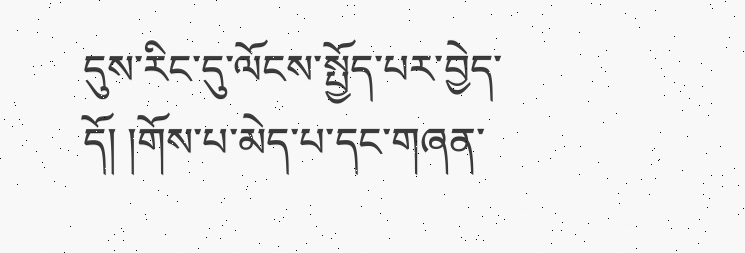དུས་རིང་དུ་ལོངས་སྤྱོད་པར་བྱེད་དོ། །གོས་པ་མེད་པ་དང་གཞན་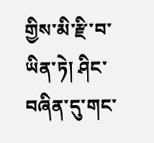གྱིས་མི་རྫི་བ་ཡིན་ཏེ། ཤིང་བཞིན་དུ་གང་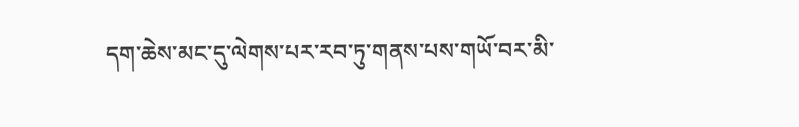དག་ཆེས་མང་དུ་ལེགས་པར་རབ་ཏུ་གནས་པས་གཡོ་བར་མི་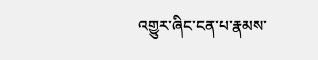འགྱུར་ཞིང་ངན་པ་རྣམས་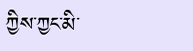ཀྱིས་ཀྱང་མི་